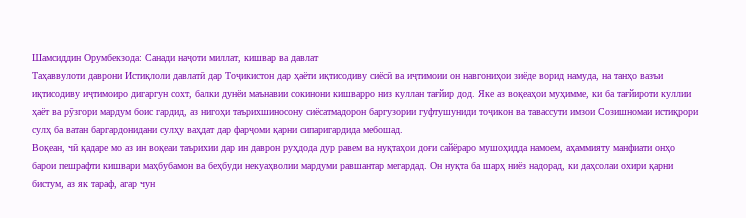Шамсиддин Орумбекзода: Санади наҷоти миллат, кишвар ва давлат
Таҳаввулоти даврони Истиқлоли давлатӣ дар Тоҷикистон дар ҳаёти иқтисодиву сиёсӣ ва иҷтимоии он навгониҳои зиёде ворид намуда, на танҳо вазъи иқтисодиву иҷтимоиро дигаргун сохт, балки дунёи маънавии сокинони кишварро низ куллан тағйир дод. Яке аз воқеаҳои муҳимме, ки ба тағйироти куллии ҳаёт ва рӯзгори мардум боис гардид, аз нигоҳи таърихшиносону сиёсатмадорон баргузории гуфтушуниди тоҷикон ва тавассути имзои Созишномаи истиқрори сулҳ ба ватан баргардонидани сулҳу ваҳдат дар фарҷоми қарни сипаригардида мебошад.
Воқеан, чӣ қадаре мо аз ин воқеаи таърихии дар ин даврон руҳдода дур равем ва нуқтаҳои доғи сайёраро мушоҳидда намоем, аҳаммияту манфиати онҳо барои пешрафти кишвари маҳбубамон ва беҳбуди некуаҳволии мардуми равшантар мегардад. Он нуқта ба шарҳ ниёз надорад, ки даҳсолаи охири қарни бистум, аз як тараф, агар чун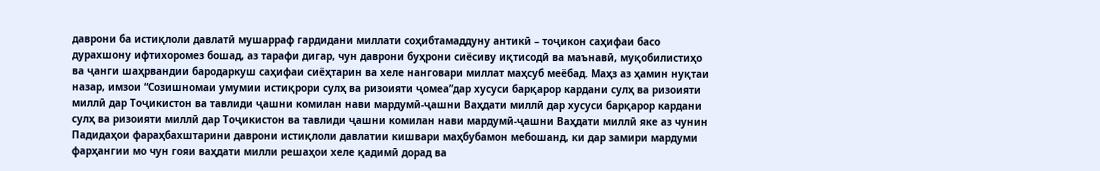даврони ба истиқлоли давлатӣ мушарраф гардидани миллати соҳибтамаддуну антикӣ – тоҷикон саҳифаи басо дурахшону ифтихоромез бошад, аз тарафи дигар, чун даврони буҳрони сиёсиву иқтисодӣ ва маънавӣ, муқобилистиҳо ва ҷанги шаҳрвандии бародаркуш саҳифаи сиёҳтарин ва хеле нанговари миллат маҳсуб меёбад. Маҳз аз ҳамин нуқтаи назар, имзои “Созишномаи умумии истиқрори сулҳ ва ризоияти ҷомеа”дар хусуси барқарор кардани сулҳ ва ризоияти миллӣ дар Тоҷикистон ва тавлиди ҷашни комилан нави мардумӣ-ҷашни Ваҳдати миллӣ дар хусуси барқарор кардани сулҳ ва ризоияти миллӣ дар Тоҷикистон ва тавлиди ҷашни комилан нави мардумӣ-ҷашни Ваҳдати миллӣ яке аз чунин Падидаҳои фараҳбахштарини даврони истиқлоли давлатии кишвари маҳбубамон мебошанд, ки дар замири мардуми фарҳангии мо чун гояи ваҳдати милли решаҳои хеле қадимӣ дорад ва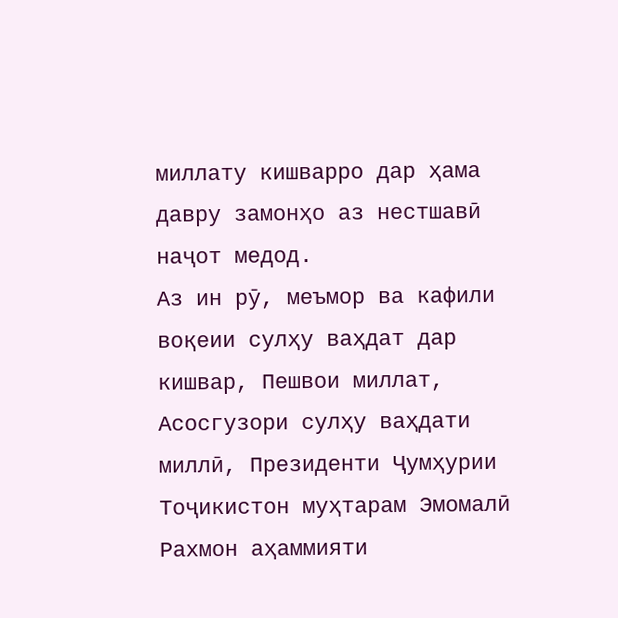миллату кишварро дар ҳама давру замонҳо аз нестшавӣ наҷот медод.
Аз ин рӯ, меъмор ва кафили воқеии сулҳу ваҳдат дар кишвар, Пешвои миллат, Асосгузори сулҳу ваҳдати миллӣ, Президенти Ҷумҳурии Тоҷикистон муҳтарам Эмомалӣ Рахмон аҳаммияти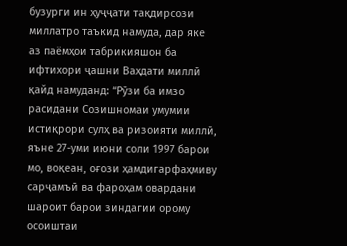бузурги ин ҳуҷҷати тақдирсози миллатро таъкид намуда, дар яке аз паёмҳои табрикияшон ба ифтихори ҷашни Ваҳдати миллӣ қайд намуданд: “Рӯзи ба имзо расидани Созишномаи умумии истиқрори сулҳ ва ризоияти миллӣ, яъне 27-уми июни соли 1997 барои мо, воқеан, оғози ҳамдигарфаҳмиву сарҷамъӣ ва фароҳам овардани шароит барои зиндагии орому осоиштаи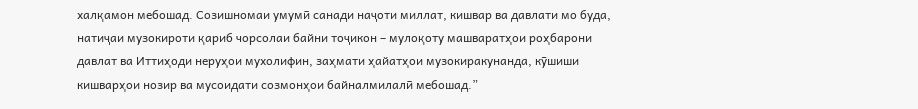халқамон мебошад. Созишномаи умумӣ санади наҷоти миллат, кишвар ва давлати мо буда, натиҷаи музокироти қариб чорсолаи байни тоҷикон – мулоқоту машваратҳои роҳбарони давлат ва Иттиҳоди неруҳои мухолифин, заҳмати ҳайатҳои музокиракунанда, кӯшиши кишварҳои нозир ва мусоидати созмонҳои байналмилалӣ мебошад.”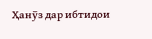Ҳанӯз дар ибтидои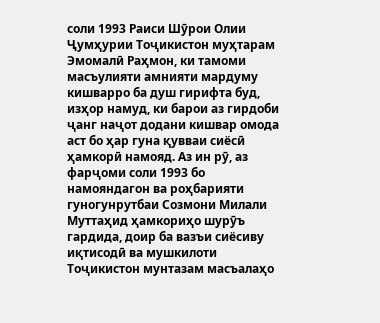соли 1993 Раиси Шӯрои Олии Ҷумҳурии Тоҷикистон муҳтарам Эмомалӣ Раҳмон, ки тамоми масъулияти амнияти мардуму кишварро ба душ гирифта буд, изҳор намуд, ки барои аз гирдоби ҷанг наҷот додани кишвар омода аст бо ҳар гуна қувваи сиёсӣ ҳамкорӣ намояд. Аз ин рӯ, аз фарҷоми соли 1993 бо намояндагон ва роҳбарияти гуногунрутбаи Созмони Милали Муттаҳид ҳамкориҳо шурӯъ гардида, доир ба вазъи сиёсиву иқтисодӣ ва мушкилоти Тоҷикистон мунтазам масъалаҳо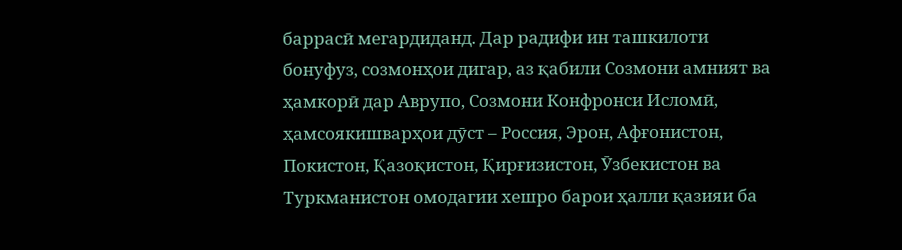баррасӣ мегардиданд. Дар радифи ин ташкилоти бонуфуз, созмонҳои дигар, аз қабили Созмони амният ва ҳамкорӣ дар Аврупо, Созмони Конфронси Исломӣ, ҳамсоякишварҳои дӯст – Россия, Эрон, Афғонистон, Покистон, Қазоқистон, Қирғизистон, Ӯзбекистон ва Туркманистон омодагии хешро барои ҳалли қазияи ба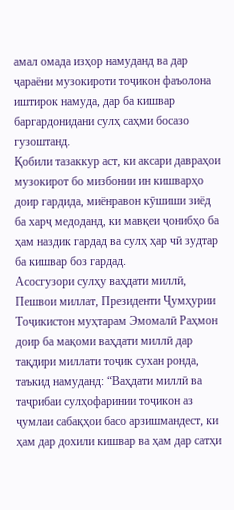амал омада изҳор намуданд ва дар ҷараёни музокироти тоҷикон фаъолона иштирок намуда, дар ба кишвар баргардонидани сулҳ саҳми босазо гузоштанд.
Қобили тазаккур аст, ки аксари давраҳои музокирот бо мизбонии ин кишварҳо доир гардида, миёнравон кӯшиши зиёд ба харҷ медоданд, ки мавқеи ҷонибҳо ба ҳам наздик гардад ва сулҳ ҳар чӣ зудтар ба кишвар боз гардад.
Асосгузори сулҳу ваҳдати миллӣ, Пешвои миллат, Президенти Ҷумҳурии Тоҷикистон муҳтарам Эмомалӣ Раҳмон доир ба мақоми ваҳдати миллӣ дар тақдири миллати тоҷик сухан ронда, таъкид намуданд: “Ваҳдати миллӣ ва таҷрибаи сулҳофаринии тоҷикон аз ҷумлаи сабақҳои басо арзишмандест, ки ҳам дар дохили кишвар ва ҳам дар сатҳи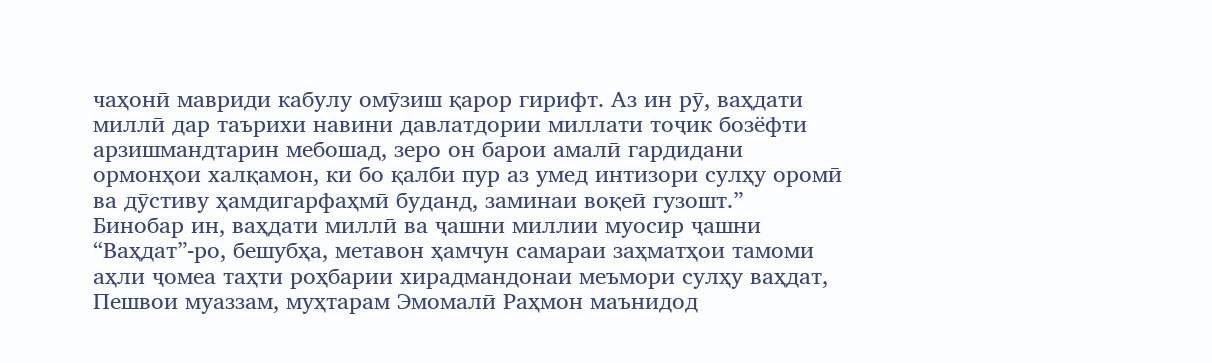чаҳонӣ мавриди кабулу омӯзиш қарор гирифт. Аз ин рӯ, ваҳдати миллӣ дар таърихи навини давлатдории миллати тоҷик бозёфти арзишмандтарин мебошад, зеро он барои амалӣ гардидани ормонҳои халқамон, ки бо қалби пур аз умед интизори сулҳу оромӣ ва дӯстиву ҳамдигарфаҳмӣ буданд, заминаи воқеӣ гузошт.”
Бинобар ин, ваҳдати миллӣ ва ҷашни миллии муосир ҷашни “Ваҳдат”-ро, бешубҳа, метавон ҳамчун самараи заҳматҳои тамоми аҳли ҷомеа таҳти роҳбарии хирадмандонаи меъмори сулҳу ваҳдат, Пешвои муаззам, муҳтарам Эмомалӣ Раҳмон маънидод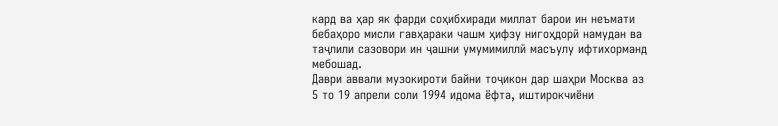кард ва ҳар як фарди соҳибхиради миллат барои ин неъмати бебаҳоро мисли гавҳараки чашм ҳифзу нигоҳдорӣ намудан ва таҷлили сазовори ин ҷашни умумимиллӣ масъулу ифтихорманд мебошад.
Даври аввали музокироти байни тоҷикон дар шаҳри Москва аз 5 то 19 апрели соли 1994 идома ёфта, иштирокчиёни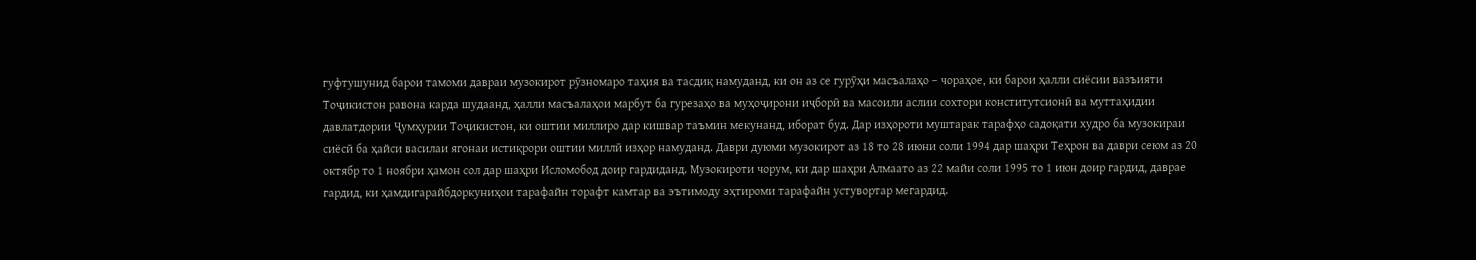гуфтушунид барои тамоми давраи музокирот рӯзномаро таҳия ва тасдиқ намуданд, ки он аз се гурӯҳи масъалаҳо – чораҳое, ки барои ҳалли сиёсии вазъияти Тоҷикистон равона карда шудаанд, ҳалли масъалаҳои марбут ба гурезаҳо ва муҳоҷирони иҷборӣ ва масоили аслии сохтори конститутсионӣ ва муттаҳидии давлатдории Ҷумҳурии Тоҷикистон, ки оштии миллиро дар кишвар таъмин мекунанд, иборат буд. Дар изҳороти муштарак тарафҳо садоқати худро ба музокираи сиёсӣ ба ҳайси василаи ягонаи истиқрори оштии миллӣ изҳор намуданд. Даври дуюми музокирот аз 18 то 28 июни соли 1994 дар шаҳри Теҳрон ва даври сеюм аз 20 октябр то 1 ноябри ҳамон сол дар шаҳри Исломобод доир гардиданд. Музокироти чорум, ки дар шаҳри Алмаато аз 22 майи соли 1995 то 1 июн доир гардид, даврае гардид, ки ҳамдигарайбдоркуниҳои тарафайн торафт камтар ва эътимоду эҳтироми тарафайн устувортар мегардид.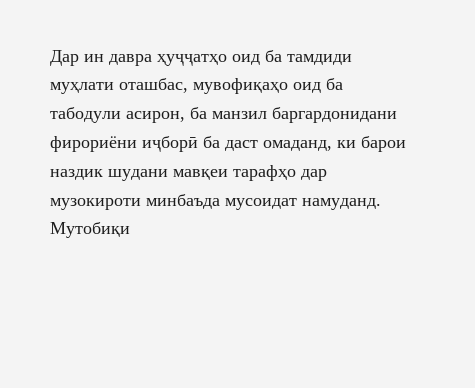Дар ин давра ҳуҷҷатҳо оид ба тамдиди муҳлати оташбас, мувофиқаҳо оид ба табодули асирон, ба манзил баргардонидани фирориёни иҷборӣ ба даст омаданд, ки барои наздик шудани мавқеи тарафҳо дар музокироти минбаъда мусоидат намуданд. Мутобиқи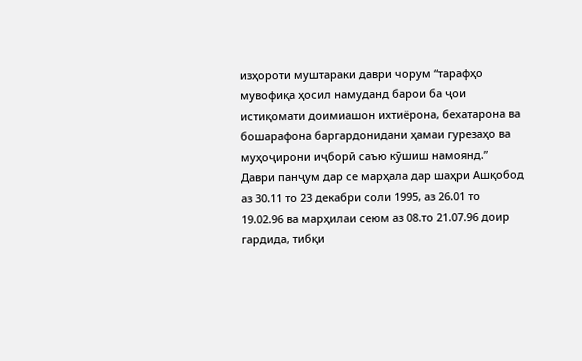изҳороти муштараки даври чорум “тарафҳо мувофиқа ҳосил намуданд барои ба ҷои истиқомати доимиашон ихтиёрона, бехатарона ва бошарафона баргардонидани ҳамаи гурезаҳо ва муҳоҷирони иҷборӣ саъю кӯшиш намоянд.”
Даври панҷум дар се марҳала дар шаҳри Ашқобод аз 30.11 то 23 декабри соли 1995, аз 26.01 то 19.02.96 ва марҳилаи сеюм аз 08.то 21.07.96 доир гардида, тибқи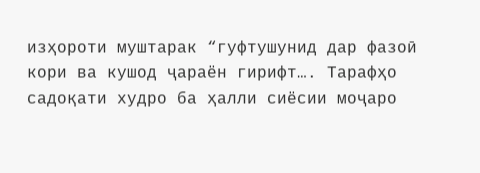изҳороти муштарак “гуфтушунид дар фазоӣ кори ва кушод ҷараён гирифт…. Тарафҳо садоқати худро ба ҳалли сиёсии моҷаро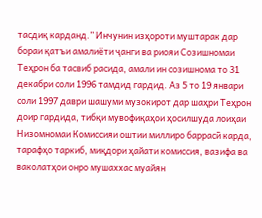тасдиқ карданд.” Инчунин изҳороти муштарак дар бораи қатъи амалиёти ҷанги ва риояи Созишномаи Теҳрон ба тасвиб расида, амали ин созишнома то 31 декабри соли 1996 тамдид гардид. Аз 5 то 19 январи соли 1997 даври шашуми музокирот дар шаҳри Теҳрон доир гардида, тибқи мувофиқаҳои ҳосилшуда лоиҳаи Низомномаи Комиссияи оштии миллиро баррасӣ карда, тарафҳо таркиб, миқдори ҳайати комиссия, вазифа ва ваколатҳои онро мушаххас муайян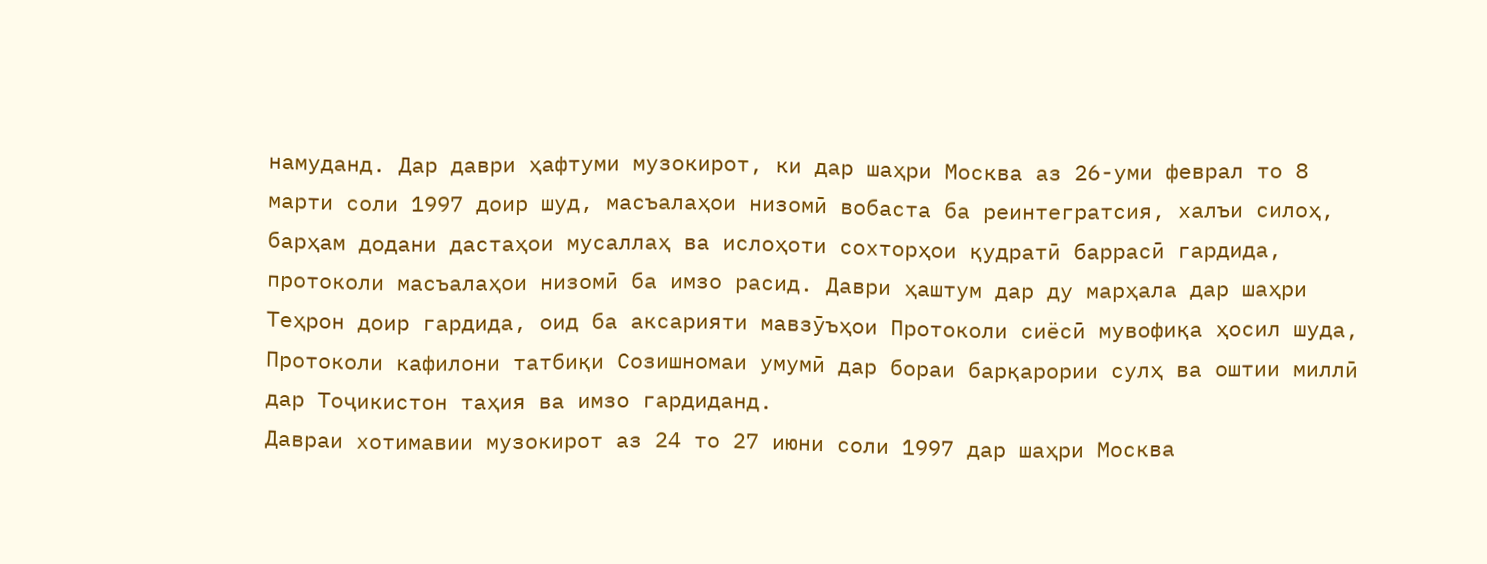намуданд. Дар даври ҳафтуми музокирот, ки дар шаҳри Москва аз 26-уми феврал то 8 марти соли 1997 доир шуд, масъалаҳои низомӣ вобаста ба реинтегратсия, халъи силоҳ, барҳам додани дастаҳои мусаллаҳ ва ислоҳоти сохторҳои қудратӣ баррасӣ гардида, протоколи масъалаҳои низомӣ ба имзо расид. Даври ҳаштум дар ду марҳала дар шаҳри Теҳрон доир гардида, оид ба аксарияти мавзӯъҳои Протоколи сиёсӣ мувофиқа ҳосил шуда, Протоколи кафилони татбиқи Созишномаи умумӣ дар бораи барқарории сулҳ ва оштии миллӣ дар Тоҷикистон таҳия ва имзо гардиданд.
Давраи хотимавии музокирот аз 24 то 27 июни соли 1997 дар шаҳри Москва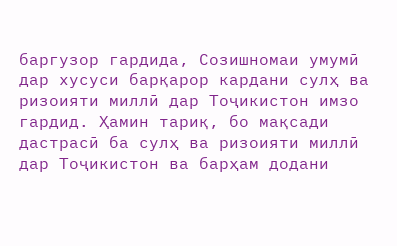баргузор гардида, Созишномаи умумӣ дар хусуси барқарор кардани сулҳ ва ризоияти миллӣ дар Тоҷикистон имзо гардид. Ҳамин тариқ, бо мақсади дастрасӣ ба сулҳ ва ризоияти миллӣ дар Тоҷикистон ва барҳам додани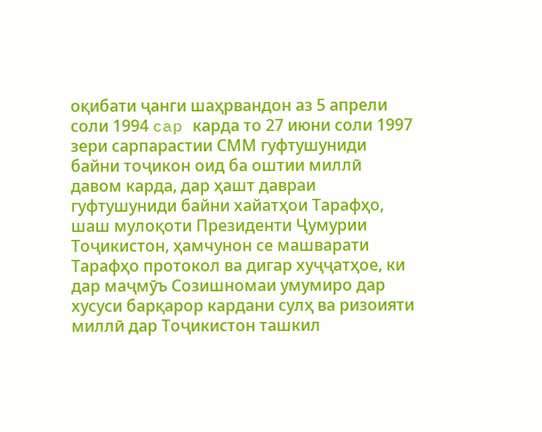оқибати ҷанги шаҳрвандон аз 5 апрели соли 1994 cap карда то 27 июни соли 1997 зери сарпарастии СММ гуфтушуниди байни тоҷикон оид ба оштии миллӣ давом карда, дар ҳашт давраи гуфтушуниди байни хайатҳои Тарафҳо, шаш мулоқоти Президенти Ҷумурии Тоҷикистон, ҳамчунон се машварати Тарафҳо протокол ва дигар хуҷҷатҳое, ки дар маҷмӯъ Созишномаи умумиро дар хусуси барқарор кардани сулҳ ва ризоияти миллӣ дар Тоҷикистон ташкил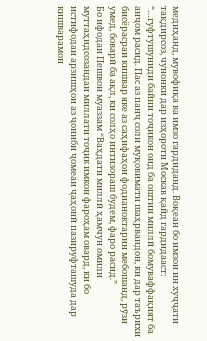медиҳанд, мувофиқа ва имзо гардиданд. Воқеан бо имзои ин хуҷҷати тақдирсоз, чунонки дар изҳороти Москав қайд гардидааст: “…гуфтушуниди байни тоҷикон оид ба оштии миллӣ бомуваффақият ба анҷом расид. Пас аз панҷ соли муқовимати шаҳрвандон, ки дар таърихи бисёрасраи кишвар яке аз саҳифаҳои фодианоктарин мебошанд, рӯзи умед, боварӣ ба ақл, ки солҳо интизораш будем, фаро расид.”
Бо ифодаи Пешвои муаззам “Ваҳдати миллӣ ҳамчун омили муттаҳидсозандаи миллати тоҷик имкон фароҳам овард, ки бо истифодаи арзишҳои аз ҷониби ҷомеаи ҷаҳонӣ пазируфташуда дар кишварамон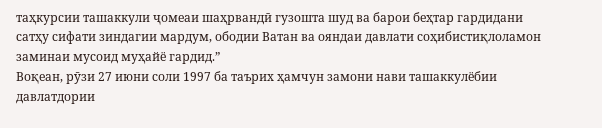таҳкурсии ташаккули ҷомеаи шаҳрвандӣ гузошта шуд ва барои беҳтар гардидани сатҳу сифати зиндагии мардум, ободии Ватан ва ояндаи давлати соҳибистиқлоламон заминаи мусоид муҳайё гардид.”
Воқеан, рӯзи 27 июни соли 1997 ба таърих ҳамчун замони нави ташаккулёбии давлатдории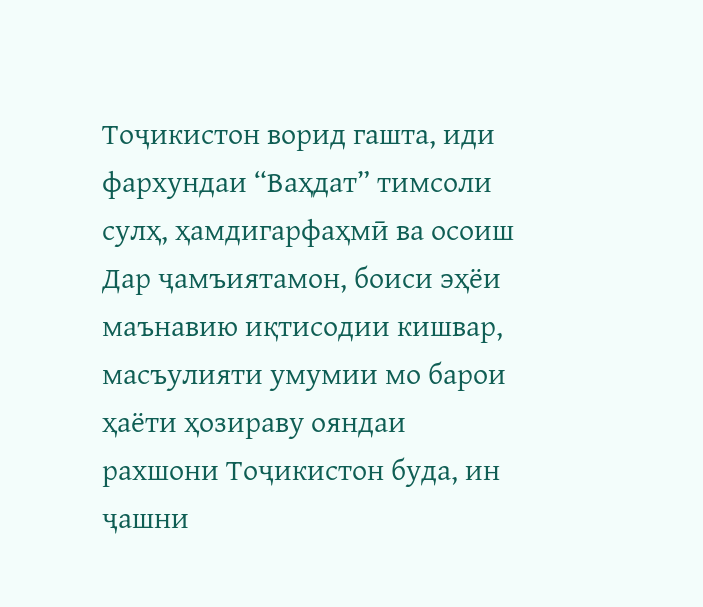Тоҷикистон ворид гашта, иди фархундаи “Ваҳдат” тимсоли сулҳ, ҳамдигарфаҳмӣ ва осоиш Дар ҷамъиятамон, боиси эҳёи маънавию иқтисодии кишвар, масъулияти умумии мо барои ҳаёти ҳозираву ояндаи рахшони Тоҷикистон буда, ин ҷашни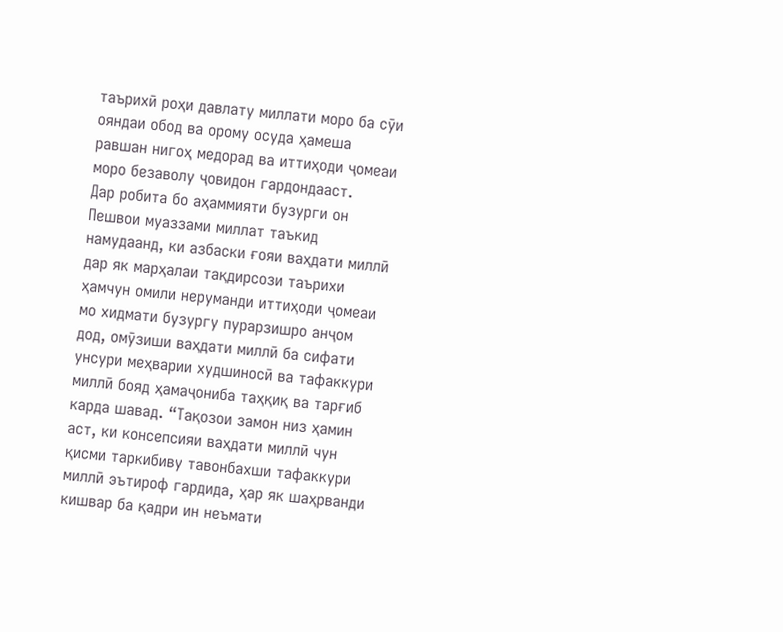таърихӣ роҳи давлату миллати моро ба сӯи ояндаи обод ва орому осуда ҳамеша равшан нигоҳ медорад ва иттиҳоди ҷомеаи моро безаволу ҷовидон гардондааст.
Дар робита бо аҳаммияти бузурги он Пешвои муаззами миллат таъкид намудаанд, ки азбаски ғояи ваҳдати миллӣ дар як марҳалаи тақдирсози таърихи ҳамчун омили неруманди иттиҳоди ҷомеаи мо хидмати бузургу пурарзишро анҷом дод, омӯзиши ваҳдати миллӣ ба сифати унсури меҳварии худшиносӣ ва тафаккури миллӣ бояд ҳамаҷониба таҳқиқ ва тарғиб карда шавад. “Тақозои замон низ ҳамин аст, ки консепсияи ваҳдати миллӣ чун қисми таркибиву тавонбахши тафаккури миллӣ эътироф гардида, ҳар як шаҳрванди кишвар ба қадри ин неъмати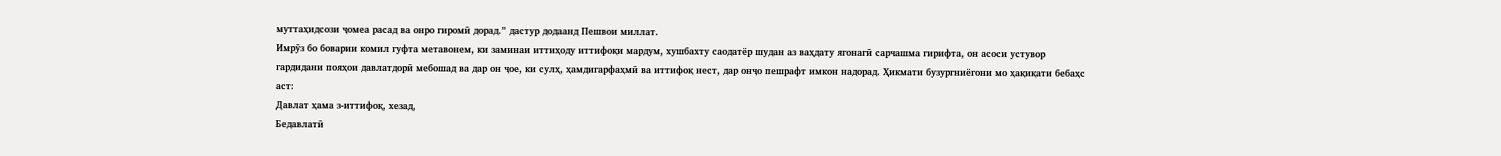муттаҳидсози ҷомеа расад ва онро гиромӣ дорад.” дастур додаанд Пешвои миллат.
Имрӯз бо боварии комил гуфта метавонем, ки заминаи иттиҳоду иттифоқи мардум, хушбахту саодатёр шудан аз ваҳдату ягонагӣ сарчашма гирифта, он асоси устувор гардидани пояҳои давлатдорӣ мебошад ва дар он ҷое, ки сулҳ, ҳамдигарфаҳмӣ ва иттифоқ нест, дар онҷо пешрафт имкон надорад. Ҳикмати бузургниёгони мо ҳақиқати бебаҳс аст:
Давлат ҳама з-иттифоқ, хезад,
Бедавлатӣ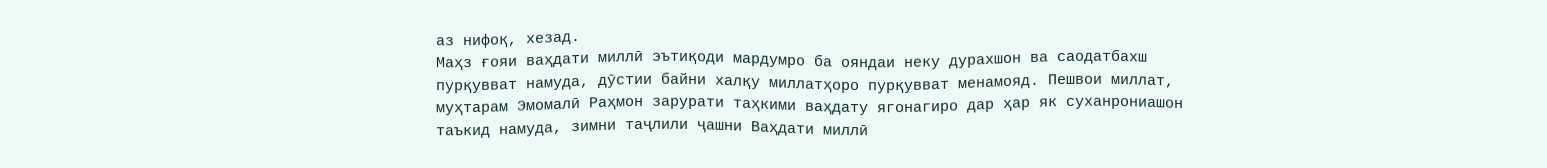аз нифоқ, хезад.
Маҳз ғояи ваҳдати миллӣ эътиқоди мардумро ба ояндаи неку дурахшон ва саодатбахш пурқувват намуда, дӯстии байни халқу миллатҳоро пурқувват менамояд. Пешвои миллат, муҳтарам Эмомалӣ Раҳмон зарурати таҳкими ваҳдату ягонагиро дар ҳар як суханрониашон таъкид намуда, зимни таҷлили ҷашни Ваҳдати миллӣ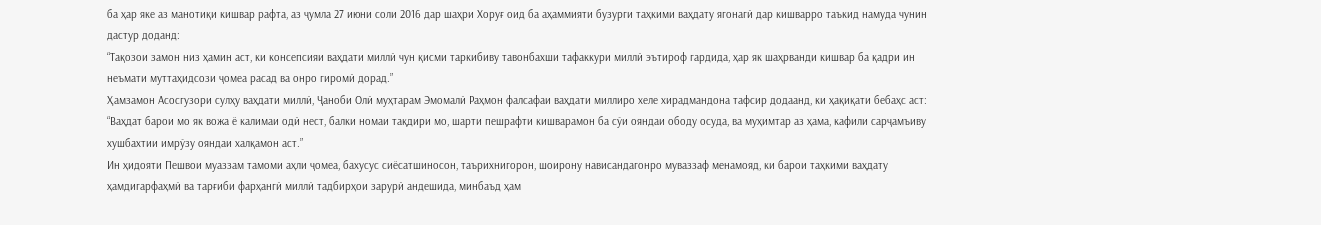ба ҳар яке аз манотиқи кишвар рафта, аз ҷумла 27 июни соли 2016 дар шаҳри Хоруғ оид ба аҳаммияти бузурги таҳкими ваҳдату ягонагӣ дар кишварро таъкид намуда чунин дастур доданд:
“Тақозои замон низ ҳамин аст, ки консепсияи ваҳдати миллӣ чун қисми таркибиву тавонбахши тафаккури миллӣ эътироф гардида, ҳар як шаҳрванди кишвар ба қадри ин неъмати муттаҳидсози ҷомеа расад ва онро гиромӣ дорад.”
Ҳамзамон Асосгузори сулҳу ваҳдати миллӣ, Ҷаноби Олӣ муҳтарам Эмомалӣ Раҳмон фалсафаи ваҳдати миллиро хеле хирадмандона тафсир додаанд, ки ҳақиқати бебаҳс аст:
“Ваҳдат барои мо як вожа ё калимаи одӣ нест, балки номаи тақдири мо, шарти пешрафти кишварамон ба сӯи ояндаи ободу осуда, ва муҳимтар аз ҳама, кафили сарҷамъиву хушбахтии имрӯзу ояндаи халқамон аст.”
Ин ҳидояти Пешвои муаззам тамоми аҳли ҷомеа, бахусус сиёсатшиносон, таърихнигорон, шоирону нависандагонро муваззаф менамояд, ки барои таҳкими ваҳдату ҳамдигарфаҳмӣ ва тарғиби фарҳангӣ миллӣ тадбирҳои зарурӣ андешида, минбаъд ҳам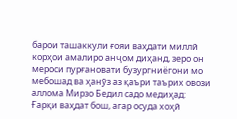барои ташаккули ғояи ваҳдати миллӣ корҳои амалиро анҷом диҳанд, зеро он мероси пурғановати бузургниёгони мо мебошад ва ҳанӯз аз қаъри таърих овози аллома Мирзо Бедил садо медиҳад:
Ғарқи ваҳдат бош, агар осуда хоҳӣ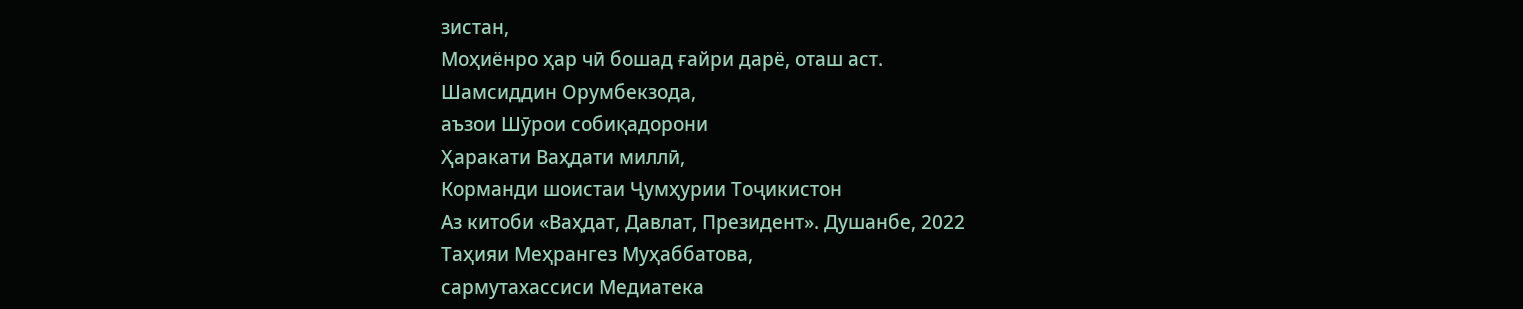зистан,
Моҳиёнро ҳар чӣ бошад ғайри дарё, оташ аст.
Шамсиддин Орумбекзода,
аъзои Шӯрои собиқадорони
Ҳаракати Ваҳдати миллӣ,
Корманди шоистаи Ҷумҳурии Тоҷикистон
Аз китоби «Ваҳдат, Давлат, Президент». Душанбе, 2022
Таҳияи Меҳрангез Муҳаббатова,
сармутахассиси Медиатека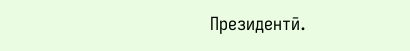Президентӣ.